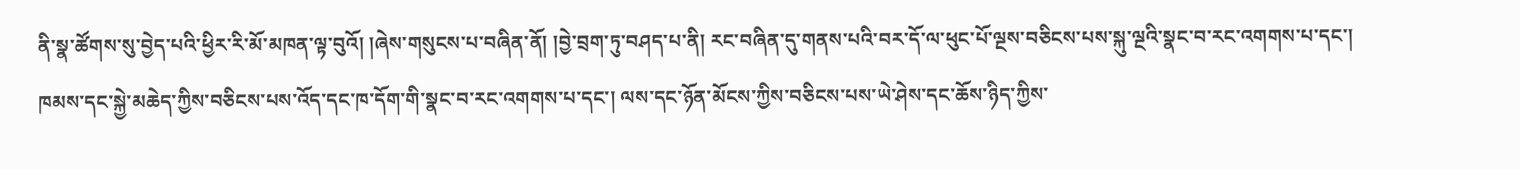ནི་སྣ་ཚོགས་སུ་བྱེད་པའི་ཕྱིར་རི་མོ་མཁན་ལྟ་བུའོ། །ཞེས་གསུངས་པ་བཞིན་ནོ། །བྱེ་བྲག་ཏུ་བཤད་པ་ནི། རང་བཞིན་དུ་གནས་པའི་བར་དོ་ལ་ཕུང་པོ་ལྔས་བཅིངས་པས་སྐུ་ལྔའི་སྣང་བ་རང་འགགས་པ་དང་། ཁམས་དང་སྐྱེ་མཆེད་ཀྱིས་བཅིངས་པས་འོད་དང་ཁ་དོག་གི་སྣང་བ་རང་འགགས་པ་དང་། ལས་དང་ཉོན་མོངས་ཀྱིས་བཅིངས་པས་ཡེ་ཤེས་དང་ཆོས་ཉིད་ཀྱིས་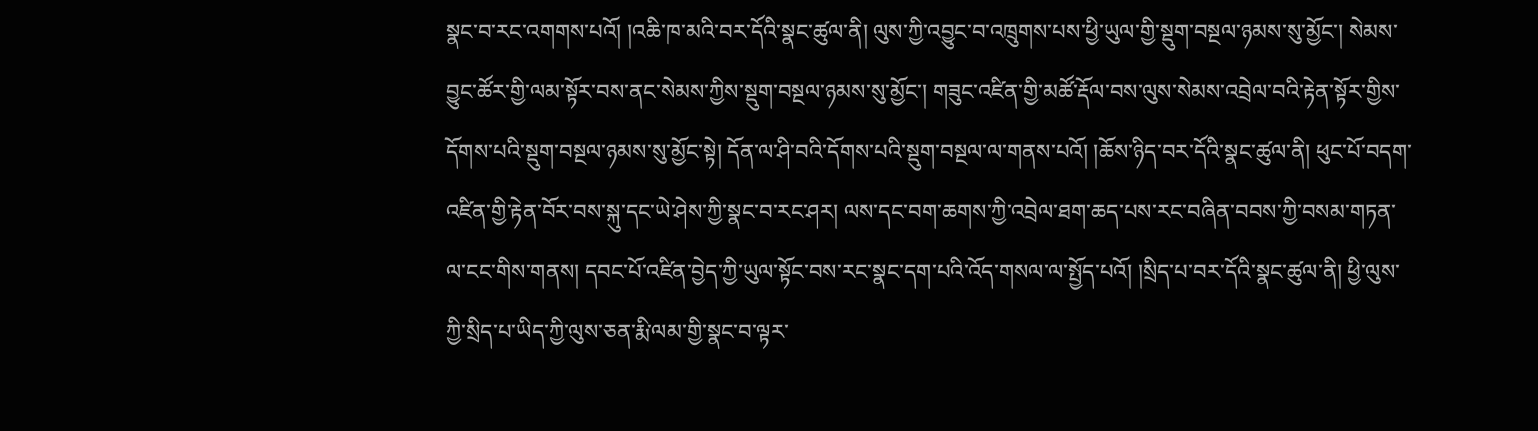སྣང་བ་རང་འགགས་པའོ། །འཆི་ཁ་མའི་བར་དོའི་སྣང་ཚུལ་ནི། ལུས་ཀྱི་འབྱུང་བ་འཁྲུགས་པས་ཕྱི་ཡུལ་གྱི་སྡུག་བསྔལ་ཉམས་སུ་མྱོང་། སེམས་བྱུང་ཚོར་གྱི་ལམ་སྟོར་བས་ནང་སེམས་ཀྱིས་སྡུག་བསྔལ་ཉམས་སུ་མྱོང་། གཟུང་འཛིན་གྱི་མཚོ་རྡོལ་བས་ལུས་སེམས་འབྲེལ་བའི་རྟེན་སྟོར་གྱིས་དོགས་པའི་སྡུག་བསྔལ་ཉམས་སུ་མྱོང་སྟེ། དོན་ལ་ཤི་བའི་དོགས་པའི་སྡུག་བསྔལ་ལ་གནས་པའོ། །ཆོས་ཉིད་བར་དོའི་སྣང་ཚུལ་ནི། ཕུང་པོ་བདག་འཛིན་གྱི་རྟེན་བོར་བས་སྐུ་དང་ཡེ་ཤེས་ཀྱི་སྣང་བ་རང་ཤར། ལས་དང་བག་ཆགས་ཀྱི་འབྲེལ་ཐག་ཆད་པས་རང་བཞིན་བབས་ཀྱི་བསམ་གཏན་ལ་ངང་གིས་གནས། དབང་པོ་འཛིན་བྱེད་ཀྱི་ཡུལ་སྟོང་བས་རང་སྣང་དག་པའི་འོད་གསལ་ལ་སྤྱོད་པའོ། །སྲིད་པ་བར་དོའི་སྣང་ཚུལ་ནི། ཕྱི་ལུས་ཀྱི་སྲིད་པ་ཡིད་ཀྱི་ལུས་ཅན་རྨི་ལམ་གྱི་སྣང་བ་ལྟར་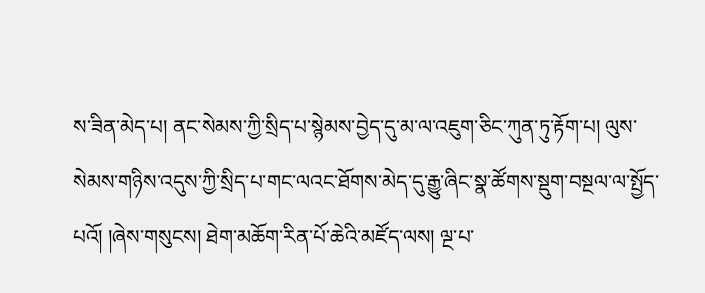ས་ཟིན་མེད་པ། ནང་སེམས་ཀྱི་སྲིད་པ་སྙེམས་བྱེད་དུ་མ་ལ་འཇུག་ཅིང་ཀུན་ཏུ་རྟོག་པ། ལུས་སེམས་གཉིས་འདུས་ཀྱི་སྲིད་པ་གང་ལའང་ཐོགས་མེད་དུ་རྒྱུ་ཞིང་སྣ་ཚོགས་སྡུག་བསྔལ་ལ་སྤྱོད་པའོ། །ཞེས་གསུངས། ཐེག་མཆོག་རིན་པོ་ཆེའི་མཛོད་ལས། ལྔ་པ་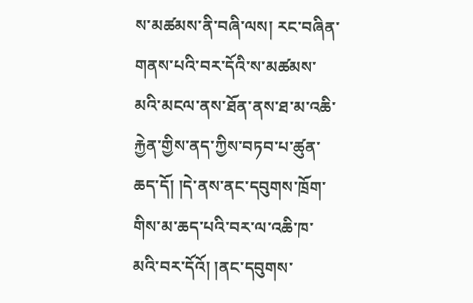ས་མཚམས་ནི་བཞི་ལས། རང་བཞིན་གནས་པའི་བར་དོའི་ས་མཚམས་མའི་མངལ་ནས་ཐོན་ནས་ཐ་མ་འཆི་རྐྱེན་གྱིས་ནད་ཀྱིས་བཏབ་པ་ཚུན་ཆད་དོ། །དེ་ནས་ནང་དབུགས་ཁྲོག་གིས་མ་ཆད་པའི་བར་ལ་འཆི་ཁ་མའི་བར་དོའོ། །ནང་དབུགས་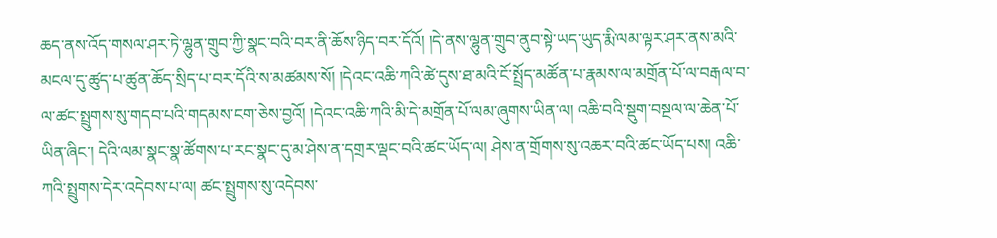ཆད་ནས་འོད་གསལ་ཤར་ཏེ་ལྷུན་གྲུབ་ཀྱི་སྣང་བའི་བར་ནི་ཆོས་ཉིད་བར་དོའོ། །དེ་ནས་ལྷུན་གྲུབ་ནུབ་སྟེ་ཡད་ཡུད་རྨི་ལམ་ལྟར་ཤར་ནས་མའི་མངལ་དུ་ཚུད་པ་ཚུན་ཆོད་སྲིད་པ་བར་དོའི་ས་མཚམས་སོ། །དེའང་འཆི་ཀའི་ཚེ་དུས་ཐ་མའི་ངོ་སྤྲོད་མཚོན་པ་རྣམས་ལ་མགྲོན་པོ་ལ་བརྒལ་བ་ལ་ཚང་སྤྲུགས་སུ་གདབ་པའི་གདམས་ངག་ཅེས་བྱའོ། །དེའང་འཆི་ཀའི་མི་དེ་མགྲོན་པོ་ལམ་ཞུགས་ཡིན་ལ། འཆི་བའི་སྡུག་བསྔལ་ལ་ཆེན་པོ་ཡིན་ཞིང་། དེའི་ལམ་སྣང་སྣ་ཚོགས་པ་རང་སྣང་དུ་མ་ཤེས་ན་དགྲར་ལྡང་བའི་ཚང་ཡོད་ལ། ཤེས་ན་གྲོགས་སུ་འཆར་བའི་ཚང་ཡོད་པས། འཆི་ཀའི་སྤྲུགས་དེར་འདེབས་པ་ལ། ཚང་སྤྲུགས་སུ་འདེབས་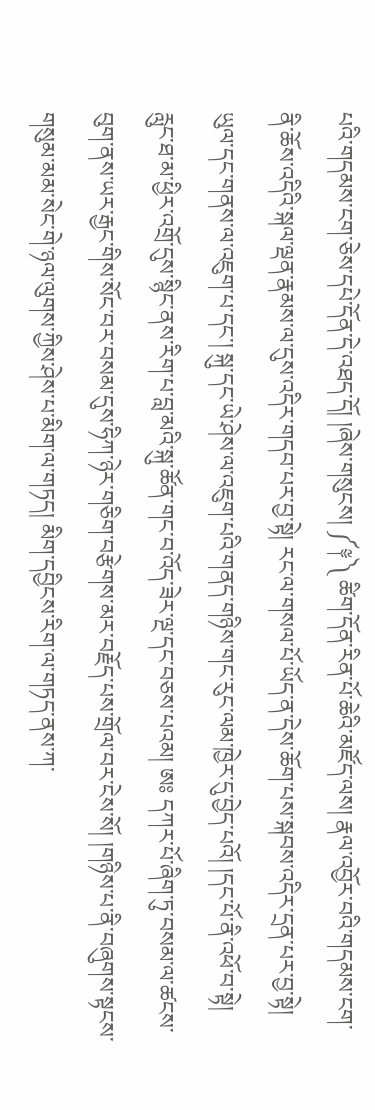པའི་གདམས་ངག་ཅེས་དཔེ་དོན་དེ་འཐད་དོ། །ཞེས་གསུངས། ༼༈༽ ཚིག་དོན་རིན་པོ་ཆེའི་མཛོད་ལས། རྣལ་འབྱོར་བའི་གདམས་ངག་ནི་ཆོས་འདིའི་སྐལ་ལྡན་རྣམས་ལ་དུས་འདིར་གདབ་པར་བྱ་སྟེ། རང་ལ་གསལ་པོ་ཡོད་ན་དེས་ཆོག་པས་སྐབས་འདིར་དྲན་པར་བྱ་སྟེ། ཡུལ་དང་གནས་ལ་འཇུག་པ་དང་། སྐུ་དང་ཡེ་ཤེས་ལ་འཇུག་པའི་གནད་གཉིས་གང་རུང་ལམ་ཁྱེར་དུ་བྱེད་པའོ། །དང་པོ་ནི་འཕོ་བ་སྟེ། རླུང་ཐ་མ་ཕྱིར་འགྲོ་དུས་སྙིང་ནས་རིག་པ་བླ་མའི་སྐུ་ཚོན་གང་བ་འོད་ཟེར་ལྔ་དང་བཅས་པའམ། ཨཿ དཀར་པོ་ཞིག་ཏུ་བསམ་ལ་ཚངས་བུག་ནས་ཡར་རྒྱང་གིས་སོང་བར་བསམ་དུས་ཧིཀ་ཉེར་གཅིག་བརྩེགས་མར་བརྗོད་པས་གྲོལ་བར་ངེས་སོ། །གཉིས་པ་ནི་བཞུགས་སྟངས་གསུམ་མམ་སེང་གེ་ཉལ་ལུགས་ཀྱིས་ཤེས་པ་མིག་ལ་གཏད། མིག་དབྱིངས་རིག་ལ་གཏད་ནས་ཀ་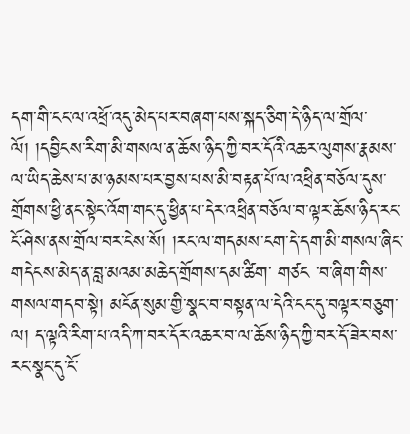དག་གི་ངང་ལ་འཕྲོ་འདུ་མེད་པར་བཞག་པས་སྐད་ཅིག་དེ་ཉིད་ལ་གྲོལ་ལོ། །དབྱིངས་རིག་མི་གསལ་ན་ཆོས་ཉིད་ཀྱི་བར་དོའི་འཆར་ལུགས་རྣམས་ལ་ཡིད་ཆེས་པ་མ་ཉམས་པར་བྱས་པས་མི་བརྟན་པོ་ལ་འཕྲིན་བཅོལ་དུས་གྲོགས་ཕྱི་ནང་སྟེང་འོག་གང་དུ་ཕྱིན་པ་དེར་འཕྲིན་བཅོལ་བ་ལྟར་ཆོས་ཉིད་རང་ངོ་ཤེས་ནས་གྲོལ་བར་ངེས་སོ། །རང་ལ་གདམས་ངག་དེ་དག་མི་གསལ་ཞིང་གདེངས་མེད་ན་བླ་མའམ་མཆེད་གྲོགས་དམ་ཚིག་ གཙང ་བ་ཞིག་གིས་གསལ་གདབ་སྟེ། མངོན་སུམ་གྱི་སྣང་བ་བསྟན་ལ་དེའི་ངང་དུ་བལྟར་བཅུག་ལ། ད་ལྟའི་རིག་པ་འདི་ཀ་བར་དོར་འཆར་བ་ལ་ཆོས་ཉིད་ཀྱི་བར་དོ་ཟེར་བས་རང་སྣང་དུ་ངོ་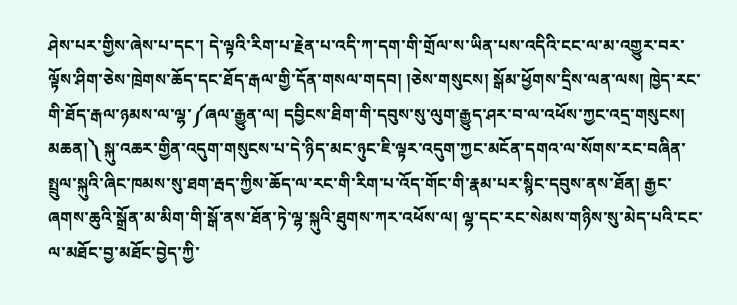ཤེས་པར་གྱིས་ཞེས་པ་དང་། དེ་ལྟའི་རིག་པ་རྗེན་པ་འདི་ཀ་དག་གི་གྲོལ་ས་ཡིན་པས་འདིའི་ངང་ལ་མ་འགྱུར་བར་ལྟོས་ཤིག་ཅེས་ཁྲེགས་ཆོད་དང་ཐོད་རྒལ་གྱི་དོན་གསལ་གདབ། །ཅེས་གསུངས། སྒོམ་ཕྱོགས་དྲིས་ལན་ལས། ཁྱེད་རང་གི་ཐོད་རྒལ་ཉམས་ལ་ལྷ་༼ཞལ་རྒྱུན་ལ། དབྱིངས་ཐིག་གི་དབུས་སུ་ལུག་རྒྱུད་ཤར་བ་ལ་འཕོས་ཀྱང་འདྲ་གསུངས། མཆན།༽ སྐུ་འཆར་གྱིན་འདུག་གསུངས་པ་དེ་ཉིད་མང་ཉུང་ཇི་ལྟར་འདུག་ཀྱང་མངོན་དགའ་ལ་སོགས་རང་བཞིན་སྤྲུལ་སྐུའི་ཞིང་ཁམས་སུ་ཐག་རྦད་ཀྱིས་ཆོད་ལ་རང་གི་རིག་པ་འོད་གོང་གི་རྣམ་པར་སྙིང་དབུས་ནས་ཐོན། རྒྱང་ཞགས་ཆུའི་སྒྲོན་མ་མིག་གི་སྒོ་ནས་ཐོན་ཏེ་ལྷ་སྐུའི་ཐུགས་ཀར་འཕོས་ལ། ལྷ་དང་རང་སེམས་གཉིས་སུ་མེད་པའི་ངང་ལ་མཐོང་བྱ་མཐོང་བྱེད་ཀྱི་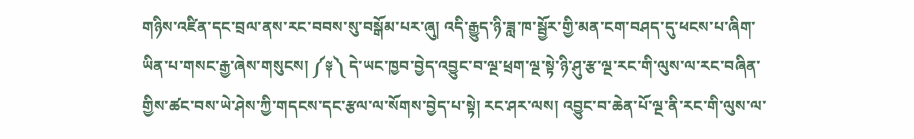གཉིས་འཛིན་དང་བྲལ་ནས་རང་བབས་སུ་བསྒོམ་པར་ཞུ། འདི་རྒྱུད་ཉི་ཟླ་ཁ་སྦྱོར་གྱི་མན་ངག་བཤད་དུ་ཕངས་པ་ཞིག་ཡིན་པ་གསང་རྒྱ་ཞེས་གསུངས། ༼༈༽ དེ་ཡང་ཁྱབ་བྱེད་འབྱུང་བ་ལྔ་ཕྲག་ལྔ་སྟེ་ཉི་ཤུ་རྩ་ལྔ་རང་གི་ལུས་ལ་རང་བཞིན་གྱིས་ཚང་བས་ཡེ་ཤེས་ཀྱི་གདངས་དང་རྩལ་ལ་སོགས་བྱེད་པ་སྟེ། རང་ཤར་ལས། འབྱུང་བ་ཆེན་པོ་ལྔ་ནི་རང་གི་ལུས་ལ་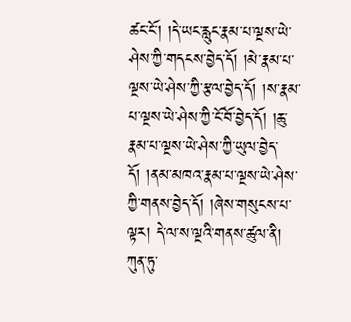ཚང་ངོ་། །དེ་ཡང་རླུང་རྣམ་པ་ལྔས་ཡེ་ཤེས་ཀྱི་གདངས་བྱེད་དོ། །མེ་རྣམ་པ་ལྔས་ཡེ་ཤེས་ཀྱི་རྩལ་བྱེད་དོ། །ས་རྣམ་པ་ལྔས་ཡེ་ཤེས་ཀྱི་ངོ་བོ་བྱེད་དོ། །ཆུ་རྣམ་པ་ལྔས་ཡེ་ཤེས་ཀྱི་ཡུལ་བྱེད་དོ། །ནམ་མཁའ་རྣམ་པ་ལྔས་ཡེ་ཤེས་ཀྱི་གནས་བྱེད་དོ། །ཞེས་གསུངས་པ་ལྟར། དེ་ལ་ས་ལྔའི་གནས་ཚུལ་ནི། ཀུན་ཏུ་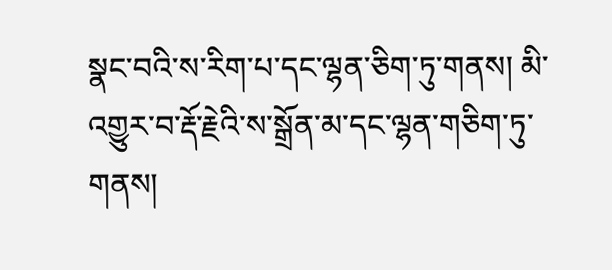སྣང་བའི་ས་རིག་པ་དང་ལྷན་ཅིག་ཏུ་གནས། མི་འགྱུར་བ་རྡོ་རྗེའི་ས་སྒྲོན་མ་དང་ལྷན་གཅིག་ཏུ་གནས།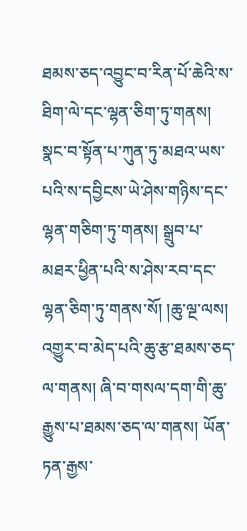ཐམས་ཅད་འབྱུང་བ་རིན་པོ་ཆེའི་ས་ཐིག་ལེ་དང་ལྷན་ཅིག་ཏུ་གནས། སྣང་བ་སྟོན་པ་ཀུན་ཏུ་མཐའ་ཡས་པའི་ས་དབྱིངས་ཡེ་ཤེས་གཉིས་དང་ལྷན་གཅིག་ཏུ་གནས། སྒྲུབ་པ་མཐར་ཕྱིན་པའི་ས་ཤེས་རབ་དང་ལྷན་ཅིག་ཏུ་གནས་སོ། །ཆུ་ལྔ་ལས། འགྱུར་བ་མེད་པའི་ཆུ་རྩ་ཐམས་ཅད་ལ་གནས། ཞི་བ་གསལ་དག་གི་ཆུ་རྒྱུས་པ་ཐམས་ཅད་ལ་གནས། ཡོན་ཏན་རྒྱས་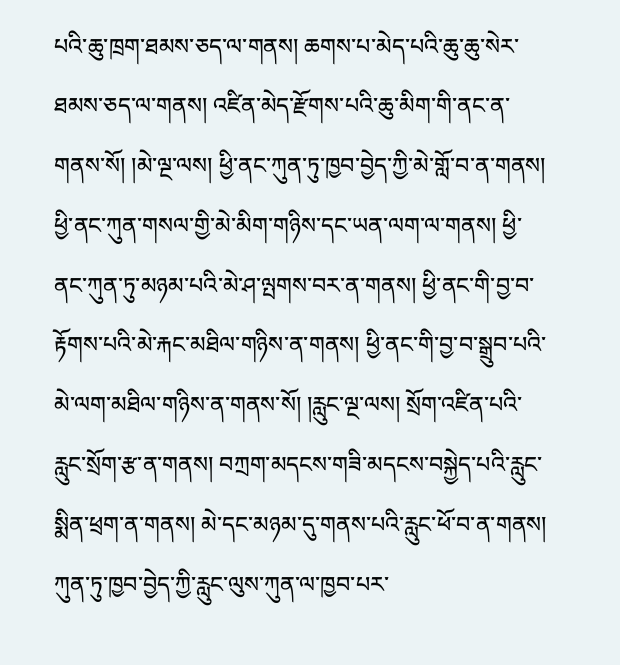པའི་ཆུ་ཁྲག་ཐམས་ཅད་ལ་གནས། ཆགས་པ་མེད་པའི་ཆུ་ཆུ་སེར་ཐམས་ཅད་ལ་གནས། འཛིན་མེད་རྫོགས་པའི་ཆུ་མིག་གི་ནང་ན་གནས་སོ། །མེ་ལྔ་ལས། ཕྱི་ནང་ཀུན་ཏུ་ཁྱབ་བྱེད་ཀྱི་མེ་གློ་བ་ན་གནས། ཕྱི་ནང་ཀུན་གསལ་གྱི་མེ་མིག་གཉིས་དང་ཡན་ལག་ལ་གནས། ཕྱི་ནང་ཀུན་ཏུ་མཉམ་པའི་མེ་ཤ་ལྤགས་བར་ན་གནས། ཕྱི་ནང་གི་བྱ་བ་རྟོགས་པའི་མེ་རྐང་མཐིལ་གཉིས་ན་གནས། ཕྱི་ནང་གི་བྱ་བ་སྒྲུབ་པའི་མེ་ལག་མཐིལ་གཉིས་ན་གནས་སོ། །རླུང་ལྔ་ལས། སྲོག་འཛིན་པའི་རླུང་སྲོག་རྩ་ན་གནས། བཀྲག་མདངས་གཟི་མདངས་བསྐྱེད་པའི་རླུང་སྨིན་ཕྲག་ན་གནས། མེ་དང་མཉམ་དུ་གནས་པའི་རླུང་ཕོ་བ་ན་གནས། ཀུན་ཏུ་ཁྱབ་བྱེད་ཀྱི་རླུང་ལུས་ཀུན་ལ་ཁྱབ་པར་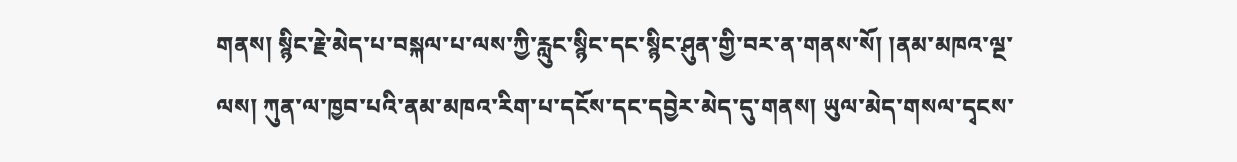གནས། སྙིང་རྗེ་མེད་པ་བསྐལ་པ་ལས་ཀྱི་རླུང་སྙིང་དང་སྙིང་ཤུན་གྱི་བར་ན་གནས་སོ། །ནམ་མཁའ་ལྔ་ལས། ཀུན་ལ་ཁྱབ་པའི་ནམ་མཁའ་རིག་པ་དངོས་དང་དབྱེར་མེད་དུ་གནས། ཡུལ་མེད་གསལ་དྭངས་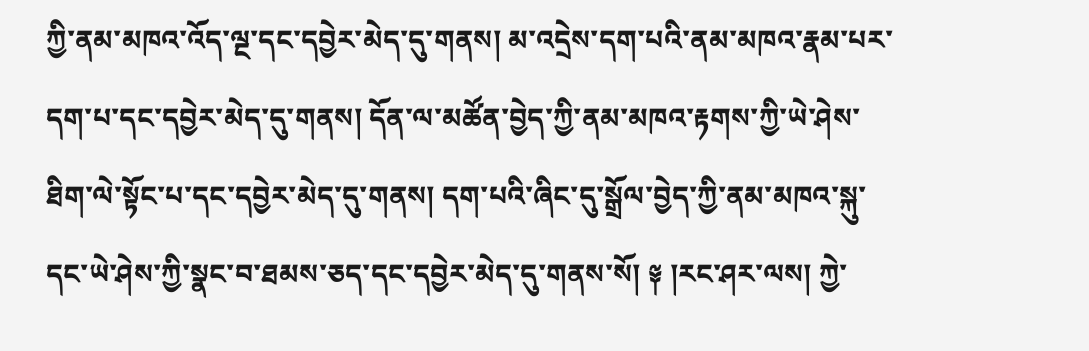ཀྱི་ནམ་མཁའ་འོད་ལྔ་དང་དབྱེར་མེད་དུ་གནས། མ་འདྲེས་དག་པའི་ནམ་མཁའ་རྣམ་པར་དག་པ་དང་དབྱེར་མེད་དུ་གནས། དོན་ལ་མཚོན་བྱེད་ཀྱི་ནམ་མཁའ་རྟགས་ཀྱི་ཡེ་ཤེས་ཐིག་ལེ་སྟོང་པ་དང་དབྱེར་མེད་དུ་གནས། དག་པའི་ཞིང་དུ་སྒྲོལ་བྱེད་ཀྱི་ནམ་མཁའ་སྐུ་དང་ཡེ་ཤེས་ཀྱི་སྣང་བ་ཐམས་ཅད་དང་དབྱེར་མེད་དུ་གནས་སོ། ༈ །རང་ཤར་ལས། ཀྱེ་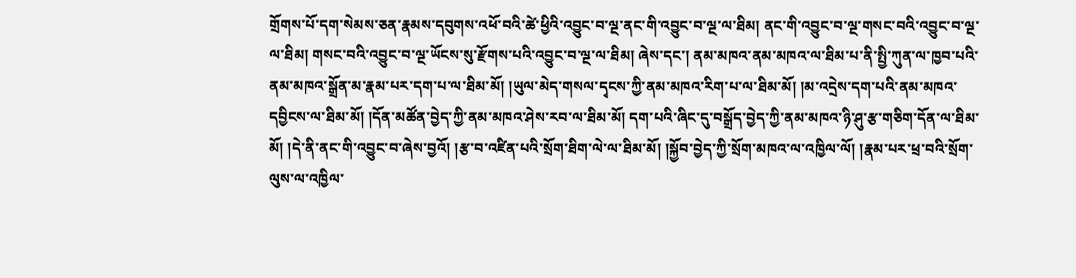གྲོགས་པོ་དག་སེམས་ཅན་རྣམས་དབུགས་འཕོ་བའི་ཚེ་ཕྱིའི་འབྱུང་བ་ལྔ་ནང་གི་འབྱུང་བ་ལྔ་ལ་ཐིམ། ནང་གི་འབྱུང་བ་ལྔ་གསང་བའི་འབྱུང་བ་ལྔ་ལ་ཐིམ། གསང་བའི་འབྱུང་བ་ལྔ་ཡོངས་སུ་རྫོགས་པའི་འབྱུང་བ་ལྔ་ལ་ཐིམ། ཞེས་དང་། ནམ་མཁའ་ནམ་མཁའ་ལ་ཐིམ་པ་ནི་སྤྱི་ཀུན་ལ་ཁྱབ་པའི་ནམ་མཁའ་སྒྲོན་མ་རྣམ་པར་དག་པ་ལ་ཐིམ་མོ། །ཡུལ་མེད་གསལ་དྭངས་ཀྱི་ནམ་མཁའ་རིག་པ་ལ་ཐིམ་མོ། །མ་འདྲེས་དག་པའི་ནམ་མཁའ་དབྱིངས་ལ་ཐིམ་མོ། །དོན་མཚོན་བྱེད་ཀྱི་ནམ་མཁའ་ཤེས་རབ་ལ་ཐིམ་མོ། དག་པའི་ཞིང་དུ་བསྒྲོད་བྱེད་ཀྱི་ནམ་མཁའ་ཉི་ཤུ་རྩ་གཅིག་དོན་ལ་ཐིམ་མོ། །དེ་ནི་ནང་གི་འབྱུང་བ་ཞེས་བྱའོ། །རྩ་བ་འཛིན་པའི་སྲོག་ཐིག་ལེ་ལ་ཐིམ་མོ། །སྐྱོབ་བྱེད་ཀྱི་སྲོག་མཁའ་ལ་འཁྱིལ་ལོ། །རྣམ་པར་ཕྲ་བའི་སྲོག་ལུས་ལ་འཁྱིལ་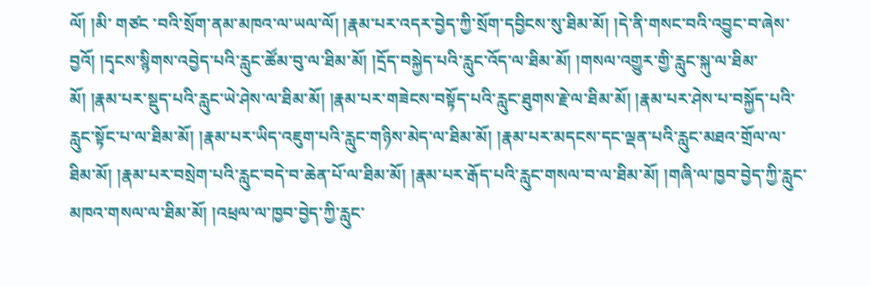ལོ། །མི་ གཙང ་བའི་སྲོག་ནམ་མཁའ་ལ་ཡལ་ལོ། །རྣམ་པར་འདར་བྱེད་ཀྱི་སྲོག་དབྱིངས་སུ་ཐིམ་མོ། །དེ་ནི་གསང་བའི་འབྱུང་བ་ཞེས་བྱའོ། །དྭངས་སྙིགས་འབྱེད་པའི་རླུང་ཚོམ་བུ་ལ་ཐིམ་མོ། །དྲོད་བསྐྱེད་པའི་རླུང་འོད་ལ་ཐིམ་མོ། །གསལ་འགྱུར་གྱི་རླུང་སྐུ་ལ་ཐིམ་མོ། །རྣམ་པར་སྡུད་པའི་རླུང་ཡེ་ཤེས་ལ་ཐིམ་མོ། །རྣམ་པར་གཟེངས་བསྟོད་པའི་རླུང་ཐུགས་རྗེ་ལ་ཐིམ་མོ། །རྣམ་པར་ཤེས་པ་བསྐྱོད་པའི་རླུང་སྟོང་པ་ལ་ཐིམ་མོ། །རྣམ་པར་ཡིད་འཇུག་པའི་རླུང་གཉིས་མེད་ལ་ཐིམ་མོ། །རྣམ་པར་མདངས་དང་ལྡན་པའི་རླུང་མཐའ་གྲོལ་ལ་ཐིམ་མོ། །རྣམ་པར་བསྲེག་པའི་རླུང་བདེ་བ་ཆེན་པོ་ལ་ཐིམ་མོ། །རྣམ་པར་རྒོད་པའི་རླུང་གསལ་བ་ལ་ཐིམ་མོ། །གཞི་ལ་ཁྱབ་བྱེད་ཀྱི་རླུང་མཁའ་གསལ་ལ་ཐིམ་མོ། །འཕྲལ་ལ་ཁྱབ་བྱེད་ཀྱི་རླུང་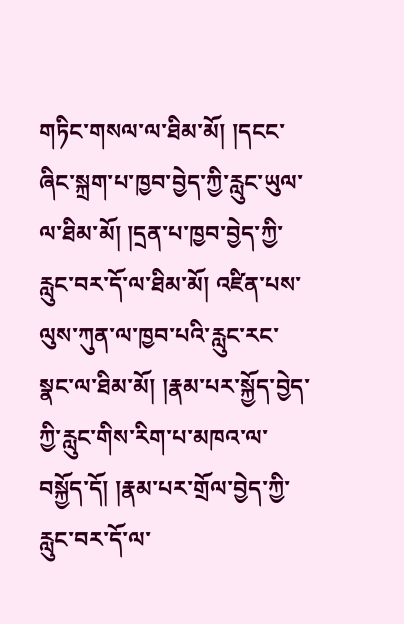གཏིང་གསལ་ལ་ཐིམ་མོ། །དངང་ཞིང་སྐྲག་པ་ཁྱབ་བྱེད་ཀྱི་རླུང་ཡུལ་ལ་ཐིམ་མོ། །དྲན་པ་ཁྱབ་བྱེད་ཀྱི་རླུང་བར་དོ་ལ་ཐིམ་མོ། འཛིན་པས་ལུས་ཀུན་ལ་ཁྱབ་པའི་རླུང་རང་སྣང་ལ་ཐིམ་མོ། །རྣམ་པར་སྐྱོད་བྱེད་ཀྱི་རླུང་གིས་རིག་པ་མཁའ་ལ་བསྐྱོད་དོ། །རྣམ་པར་གྲོལ་བྱེད་ཀྱི་རླུང་བར་དོ་ལ་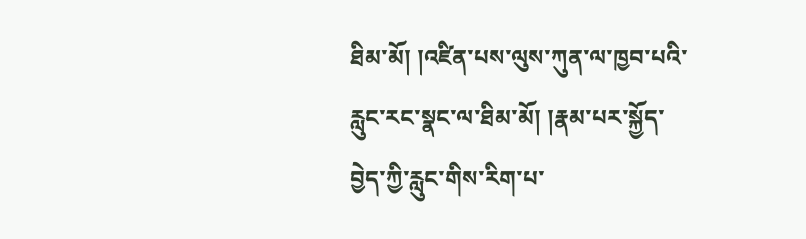ཐིམ་མོ། །འཛིན་པས་ལུས་ཀུན་ལ་ཁྱབ་པའི་རླུང་རང་སྣང་ལ་ཐིམ་མོ། །རྣམ་པར་སྐྱོད་བྱེད་ཀྱི་རླུང་གིས་རིག་པ་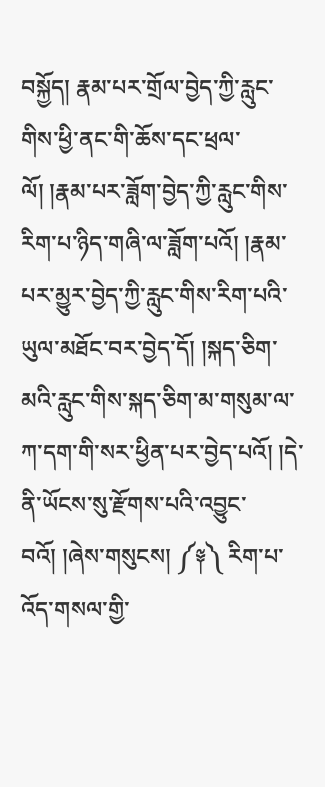བསྐྱོད། རྣམ་པར་གྲོལ་བྱེད་ཀྱི་རླུང་གིས་ཕྱི་ནང་གི་ཆོས་དང་ཕྲལ་ལོ། །རྣམ་པར་ཟློག་བྱེད་ཀྱི་རླུང་གིས་རིག་པ་ཉིད་གཞི་ལ་ཟློག་པའོ། །རྣམ་པར་མྱུར་བྱེད་ཀྱི་རླུང་གིས་རིག་པའི་ཡུལ་མཐོང་བར་བྱེད་དོ། །སྐད་ཅིག་མའི་རླུང་གིས་སྐད་ཅིག་མ་གསུམ་ལ་ཀ་དག་གི་སར་ཕྱིན་པར་བྱེད་པའོ། །དེ་ནི་ཡོངས་སུ་རྫོགས་པའི་འབྱུང་བའོ། །ཞེས་གསུངས། ༼༈༽ རིག་པ་འོད་གསལ་གྱི་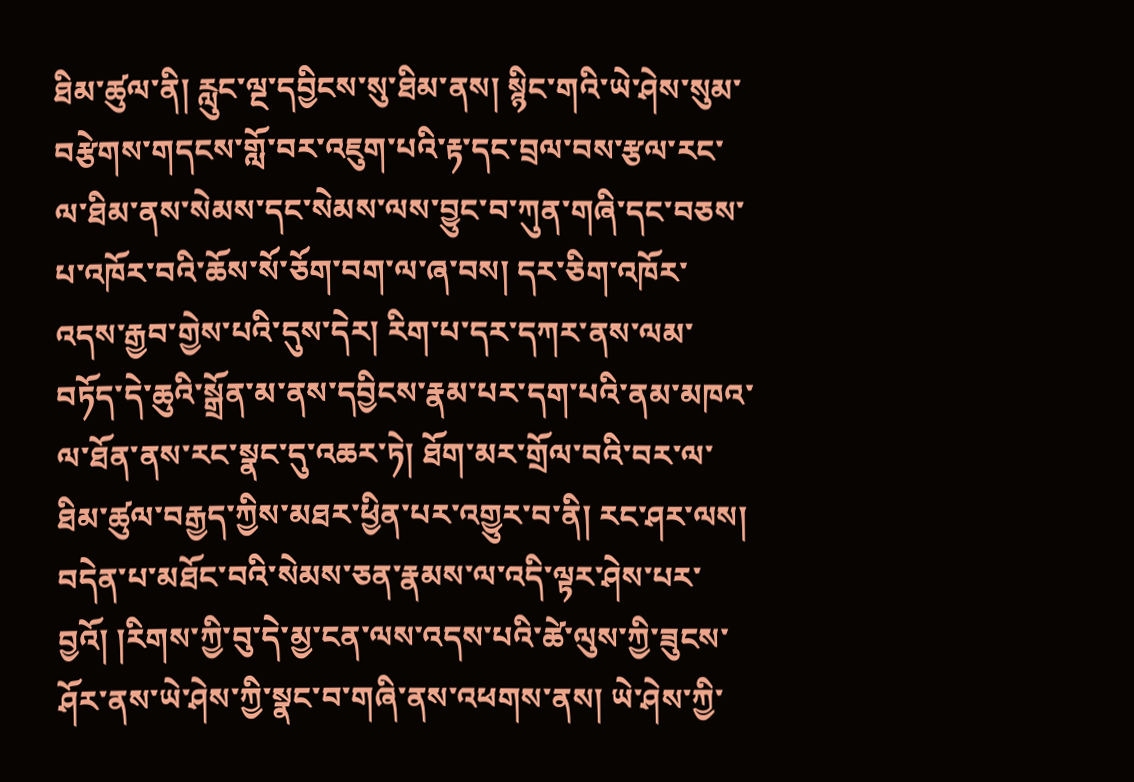ཐིམ་ཚུལ་ནི། རླུང་ལྔ་དབྱིངས་སུ་ཐིམ་ནས། སྙིང་གའི་ཡེ་ཤེས་སུམ་བརྩེགས་གདངས་གློ་བར་འཇུག་པའི་རྟ་དང་བྲལ་བས་རྩལ་རང་ལ་ཐིམ་ནས་སེམས་དང་སེམས་ལས་བྱུང་བ་ཀུན་གཞི་དང་བཅས་པ་འཁོར་བའི་ཆོས་སོ་ཅོག་བག་ལ་ཞ་བས། དར་ཅིག་འཁོར་འདས་རྒྱབ་གྱེས་པའི་དུས་དེར། རིག་པ་དར་དཀར་ནས་ལམ་བཏོད་དེ་ཆུའི་སྒྲོན་མ་ནས་དབྱིངས་རྣམ་པར་དག་པའི་ནམ་མཁའ་ལ་ཐོན་ནས་རང་སྣང་དུ་འཆར་ཏེ། ཐོག་མར་གྲོལ་བའི་བར་ལ་ཐིམ་ཚུལ་བརྒྱད་ཀྱིས་མཐར་ཕྱིན་པར་འགྱུར་བ་ནི། རང་ཤར་ལས། བདེན་པ་མཐོང་བའི་སེམས་ཅན་རྣམས་ལ་འདི་ལྟར་ཤེས་པར་བྱའོ། །རིགས་ཀྱི་བུ་དེ་མྱ་ངན་ལས་འདས་པའི་ཚེ་ལུས་ཀྱི་ཟུངས་ཤོར་ནས་ཡེ་ཤེས་ཀྱི་སྣང་བ་གཞི་ནས་འཕགས་ནས། ཡེ་ཤེས་ཀྱི་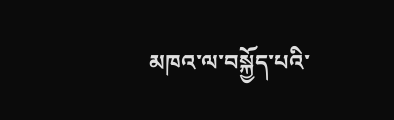མཁའ་ལ་བསྐྱོད་པའི་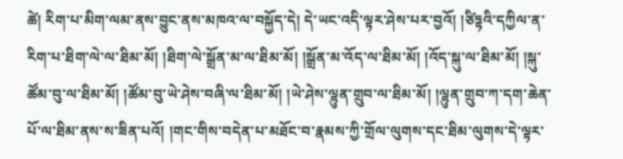ཚེ། རིག་པ་མིག་ལམ་ནས་བྱུང་ནས་མཁའ་ལ་བསྐྱོད་དེ། དེ་ཡང་འདི་ལྟར་ཤེས་པར་བྱའོ། །ཙིཏྟའི་དཀྱིལ་ན་རིག་པ་ཐིག་ལེ་ལ་ཐིམ་མོ། །ཐིག་ལེ་སྒྲོན་མ་ལ་ཐིམ་མོ། །སྒྲོན་མ་འོད་ལ་ཐིམ་མོ། །འོད་སྐུ་ལ་ཐིམ་མོ། །སྐུ་ཚོམ་བུ་ལ་ཐིམ་མོ། །ཚོམ་བུ་ཡེ་ཤེས་བཞི་ལ་ཐིམ་མོ། །ཡེ་ཤེས་ལྷུན་གྲུབ་ལ་ཐིམ་མོ། །ལྷུན་གྲུབ་ཀ་དག་ཆེན་པོ་ལ་ཐིམ་ནས་ས་ཟིན་པའོ། །གང་གིས་བདེན་པ་མཐོང་བ་རྣམས་ཀྱི་གྲོལ་ལུགས་དང་ཐིམ་ལུགས་དེ་ལྟར་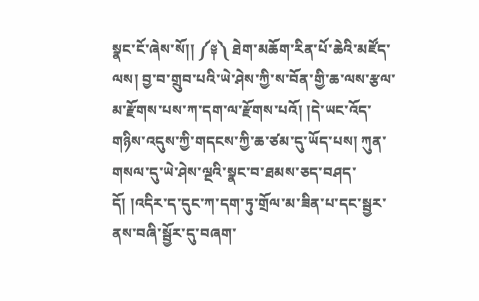སྣང་ངོ་ཞེས་སོ།། ༼༈༽ ཐེག་མཆོག་རིན་པོ་ཆེའི་མཛོད་ལས། བྱ་བ་གྲུབ་པའི་ཡེ་ཤེས་ཀྱི་ས་བོན་གྱི་ཆ་ལས་རྩལ་མ་རྫོགས་པས་ཀ་དག་ལ་རྫོགས་པའོ། །དེ་ཡང་འོད་གཉིས་འདུས་ཀྱི་གདངས་ཀྱི་ཆ་ཙམ་དུ་ཡོད་པས། ཀུན་གསལ་དུ་ཡེ་ཤེས་ལྔའི་སྣང་བ་ཐམས་ཅད་བཤད་དོ། །འདིར་ད་དུང་ཀ་དག་ཏུ་གྲོལ་མ་ཟིན་པ་དང་སྦྱར་ནས་བཞི་སྦྱོར་དུ་བཞག་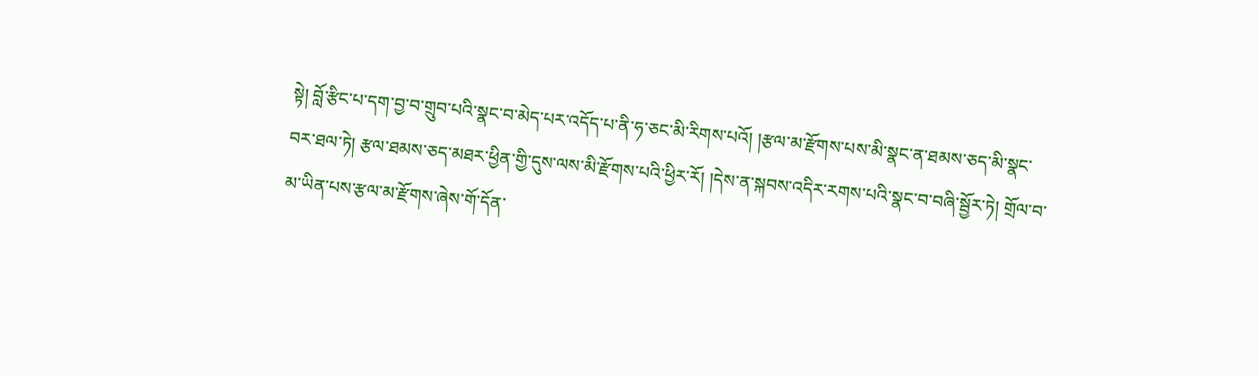སྟེ། བློ་རྩིང་པ་དག་བྱ་བ་གྲུབ་པའི་སྣང་བ་མེད་པར་འདོད་པ་ནི་ཧ་ཅང་མི་རིགས་པའོ། །རྩལ་མ་རྫོགས་པས་མི་སྣང་ན་ཐམས་ཅད་མི་སྣང་བར་ཐལ་ཏེ། རྩལ་ཐམས་ཅད་མཐར་ཕྱིན་གྱི་དུས་ལས་མི་རྫོགས་པའི་ཕྱིར་རོ། །དེས་ན་སྐབས་འདིར་རགས་པའི་སྣང་བ་བཞི་སྦྱོར་ཏེ། གྲོལ་བ་མ་ཡིན་པས་རྩལ་མ་རྫོགས་ཞེས་གོ་དོན་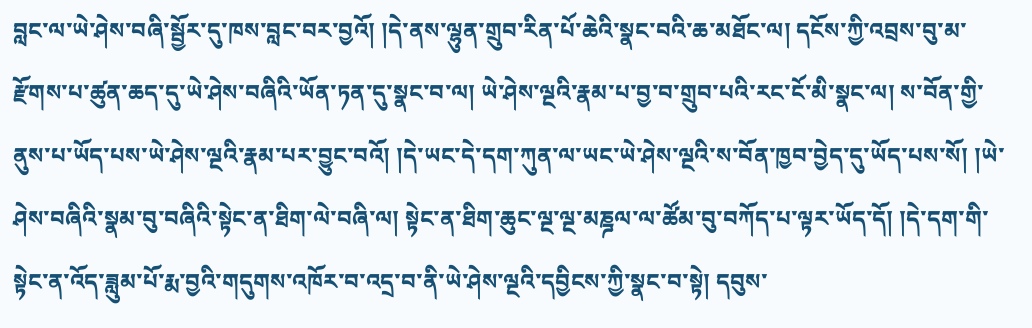བླང་ལ་ཡེ་ཤེས་བཞི་སྦྱོར་དུ་ཁས་བླང་བར་བྱའོ། །དེ་ནས་ལྷུན་གྲུབ་རིན་པོ་ཆེའི་སྣང་བའི་ཆ་མཐོང་ལ། དངོས་ཀྱི་འབྲས་བུ་མ་རྫོགས་པ་ཚུན་ཆད་དུ་ཡེ་ཤེས་བཞིའི་ཡོན་ཏན་དུ་སྣང་བ་ལ། ཡེ་ཤེས་ལྔའི་རྣམ་པ་བྱ་བ་གྲུབ་པའི་རང་ངོ་མི་སྣང་ལ། ས་བོན་གྱི་ནུས་པ་ཡོད་པས་ཡེ་ཤེས་ལྔའི་རྣམ་པར་བྱུང་བའོ། །དེ་ཡང་དེ་དག་ཀུན་ལ་ཡང་ཡེ་ཤེས་ལྔའི་ས་བོན་ཁྱབ་བྱེད་དུ་ཡོད་པས་སོ། །ཡེ་ཤེས་བཞིའི་སྣམ་བུ་བཞིའི་སྟེང་ན་ཐིག་ལེ་བཞི་ལ། སྟེང་ན་ཐིག་ཆུང་ལྔ་ལྔ་མཎྜལ་ལ་ཚོམ་བུ་བཀོད་པ་ལྟར་ཡོད་དོ། །དེ་དག་གི་སྟེང་ན་འོད་ཟླུམ་པོ་རྨ་བྱའི་གདུགས་འཁོར་བ་འདྲ་བ་ནི་ཡེ་ཤེས་ལྔའི་དབྱིངས་ཀྱི་སྣང་བ་སྟེ། དབུས་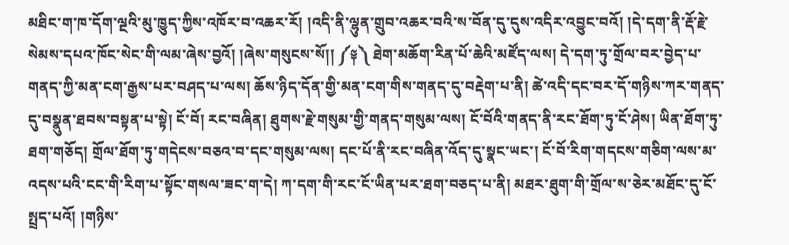མཐིང་ག་ཁ་དོག་ལྔའི་མུ་ཁྱུད་ཀྱིས་འཁོར་བ་འཆར་རོ། །འདི་ནི་ལྷུན་གྲུབ་འཆར་བའི་ས་བོན་དུ་དུས་འདིར་འབྱུང་བའོ། །དེ་དག་ནི་རྡོ་རྗེ་སེམས་དཔའ་ཁོང་སེང་གི་ལམ་ཞེས་བྱའོ། །ཞེས་གསུངས་སོ།། ༼༈༽ ཐེག་མཆོག་རིན་པོ་ཆེའི་མཛོད་ལས། དེ་དག་ཏུ་གྲོལ་བར་བྱེད་པ་གནད་ཀྱི་མན་ངག་རྒྱས་པར་བཤད་པ་ལས། ཆོས་ཉིད་དོན་གྱི་མན་ངག་གིས་གནད་དུ་བརྡེག་པ་ནི། ཚེ་འདི་དང་བར་དོ་གཉིས་ཀར་གནད་དུ་བསྣུན་ཐབས་བསྟན་པ་སྟེ། ངོ་བོ། རང་བཞིན། ཐུགས་རྗེ་གསུམ་གྱི་གནད་གསུམ་ལས། ངོ་བོའི་གནད་ནི་རང་ཐོག་ཏུ་ངོ་ཤེས། ཡིན་ཐོག་ཏུ་ཐག་གཅོད། གྲོལ་ཐོག་ཏུ་གདེངས་བཅའ་བ་དང་གསུམ་ལས། དང་པོ་ནི་རང་བཞིན་འོད་དུ་སྣང་ཡང་། ངོ་བོ་རིག་གདངས་གཅིག་ལས་མ་འདས་པའི་ངང་གི་རིག་པ་སྟོང་གསལ་ཟང་ག་དེ། ཀ་དག་གི་རང་ངོ་ཡིན་པར་ཐག་བཅད་པ་ནི། མཐར་ཐུག་གི་གྲོལ་ས་ཅེར་མཐོང་དུ་ངོ་སྤྲད་པའོ། །གཉིས་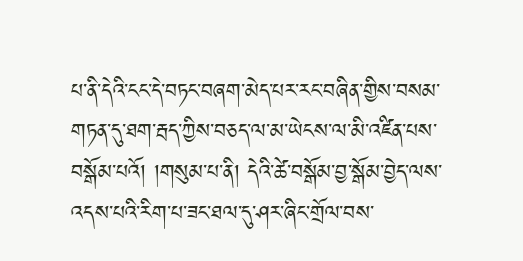པ་ནི་དེའི་ངང་དེ་བཏང་བཞག་མེད་པར་རང་བཞིན་གྱིས་བསམ་གཏན་དུ་ཐག་རྦད་ཀྱིས་བཅད་ལ་མ་ཡེངས་ལ་མི་འཛིན་པས་བསྒོམ་པའོ། །གསུམ་པ་ནི། དེའི་ཚེ་བསྒོམ་བྱ་སྒོམ་བྱེད་ལས་འདས་པའི་རིག་པ་ཟང་ཐལ་དུ་ཤར་ཞིང་གྲོལ་བས་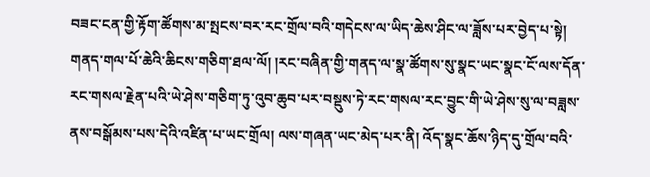བཟང་ངན་གྱི་རྟོག་ཚོགས་མ་སྤངས་བར་རང་གྲོལ་བའི་གདེངས་ལ་ཡིད་ཆེས་ཤིང་ལ་ཟློས་པར་བྱེད་པ་སྟེ། གནད་གལ་པོ་ཆེའི་ཆིངས་གཅིག་ཐལ་ལོ། །རང་བཞིན་གྱི་གནད་ལ་སྣ་ཚོགས་སུ་སྣང་ཡང་སྣང་ངོ་ལས་དོན་རང་གསལ་རྗེན་པའི་ཡེ་ཤེས་གཅིག་ཏུ་འུབ་ཆུབ་པར་བསྡུས་ཏེ་རང་གསལ་རང་བྱུང་གི་ཡེ་ཤེས་སུ་ལ་བཟླས་ནས་བསྒོམས་པས་དེའི་འཛིན་པ་ཡང་གྲོལ། ལས་གཞན་ཡང་མེད་པར་ནི། འོད་སྣང་ཆོས་ཉིད་དུ་གྲོལ་བའི་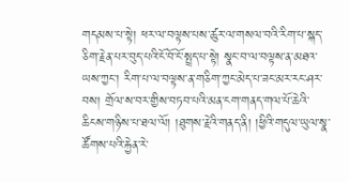གདམས་པ་སྟེ། ཕར་ལ་བལྟས་པས་ཚུར་ལ་གསལ་བའི་རིག་པ་སྐད་ཅིག་རྗེན་པར་བུད་པའི་ངོ་བོ་ངོ་སྤྲད་པ་སྟེ། སྣང་བ་ལ་བལྟས་ན་མཐའ་ཡས་ཀྱང་། རིག་པ་ལ་བལྟས་ན་གཅིག་ཀྱང་མེད་པ་ཟང་མར་རང་ཤར་བས། གྲོལ་ས་བར་གྱིས་བཏབ་པའི་མན་ངག་གནད་གལ་པོ་ཆེའི་ཆིངས་གཉིས་པ་ཐལ་ལོ། །ཐུགས་རྗེའི་གནད་ནི། །ཕྱིའི་གདུལ་ཡུལ་སྣ་ཚོགས་པའི་རྐྱེན་རེ་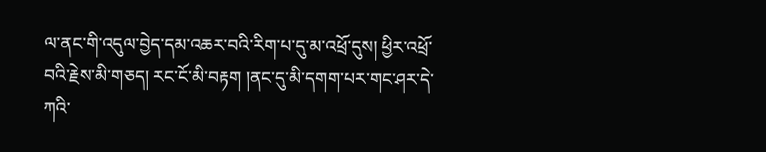ལ་ནང་གི་འདུལ་བྱེད་དམ་འཆར་བའི་རིག་པ་དུ་མ་འཕྲོ་དུས། ཕྱིར་འཕྲོ་བའི་རྗེས་མི་གཅད། རང་ངོ་མི་བརྟག །ནང་དུ་མི་དགག་པར་གང་ཤར་དེ་ཀའི་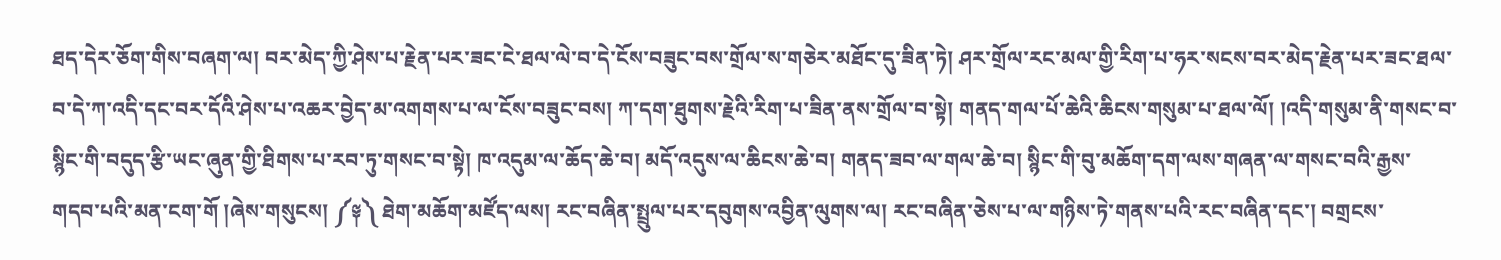ཐད་དེར་ཅོག་གིས་བཞག་ལ། བར་མེད་ཀྱི་ཤེས་པ་རྗེན་པར་ཟང་ངེ་ཐལ་ལེ་བ་དེ་ངོས་བཟུང་བས་གྲོལ་ས་གཅེར་མཐོང་དུ་ཟིན་ཏེ། ཤར་གྲོལ་རང་མལ་གྱི་རིག་པ་ཧར་སངས་བར་མེད་རྗེན་པར་ཟང་ཐལ་བ་དེ་ཀ་འདི་དང་བར་དོའི་ཤེས་པ་འཆར་བྱེད་མ་འགགས་པ་ལ་ངོས་བཟུང་བས། ཀ་དག་ཐུགས་རྗེའི་རིག་པ་ཟིན་ནས་གྲོལ་བ་སྟེ། གནད་གལ་པོ་ཆེའི་ཆིངས་གསུམ་པ་ཐལ་ལོ། །འདི་གསུམ་ནི་གསང་བ་སྙིང་གི་བདུད་རྩི་ཡང་ཞུན་གྱི་ཐིགས་པ་རབ་ཏུ་གསང་བ་སྟེ། ཁ་འདུམ་ལ་ཆོད་ཆེ་བ། མདོ་འདུས་ལ་ཆིངས་ཆེ་བ། གནད་ཟབ་ལ་གལ་ཆེ་བ། སྙིང་གི་བུ་མཆོག་དག་ལས་གཞན་ལ་གསང་བའི་རྒྱས་གདབ་པའི་མན་ངག་གོ །ཞེས་གསུངས། ༼༈༽ ཐེག་མཆོག་མཛོད་ལས། རང་བཞིན་སྤྲུལ་པར་དབུགས་འབྱིན་ལུགས་ལ། རང་བཞིན་ཅེས་པ་ལ་གཉིས་ཏེ་གནས་པའི་རང་བཞིན་དང་། བགྲངས་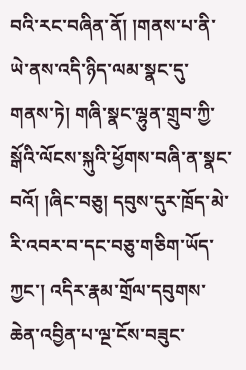བའི་རང་བཞིན་ནོ། །གནས་པ་ནི་ཡེ་ནས་འདི་ཉིད་ལམ་སྣང་དུ་གནས་ཏེ། གཞི་སྣང་ལྷུན་གྲུབ་ཀྱི་སྒོའི་ལོངས་སྐུའི་ཕྱོགས་བཞི་ན་སྣང་བའོ། །ཞིང་བཅུ། དབུས་དུར་ཁྲོད་མེ་རི་འབར་བ་དང་བཅུ་གཅིག་ཡོད་ཀྱང་། འདིར་རྣམ་གྲོལ་དབུགས་ཆེན་འབྱིན་པ་ལྔ་ངོས་བཟུང་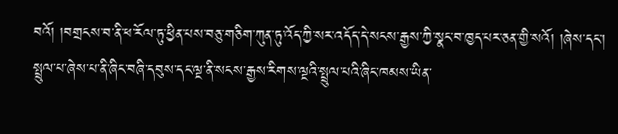བའོ། །བགྲངས་བ་ནི་ཕ་རོལ་ཏུ་ཕྱིན་པས་བཅུ་གཅིག་ཀུན་ཏུ་འོད་ཀྱི་སར་འདོད་དེ་སངས་རྒྱས་ཀྱི་སྣང་བ་ཁྱད་པར་ཅན་གྱི་སའོ། །ཞེས་དང་། སྤྲུལ་པ་ཞེས་པ་ནི་ཞིང་བཞི་དབུས་དང་ལྔ་ནི་སངས་རྒྱས་རིགས་ལྔའི་སྤྲུལ་པའི་ཞིང་ཁམས་ཡིན་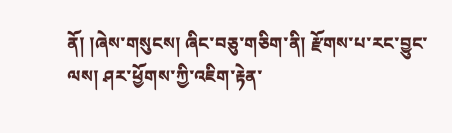ནོ། །ཞེས་གསུངས། ཞིང་བཅུ་གཅིག་ནི། རྫོགས་པ་རང་བྱུང་ལས། ཤར་ཕྱོགས་ཀྱི་འཇིག་རྟེན་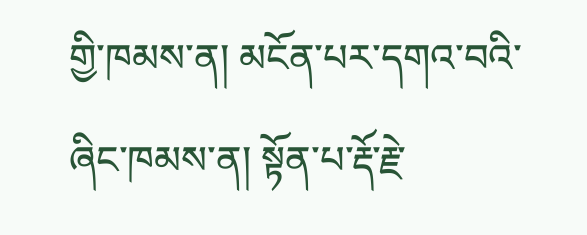གྱི་ཁམས་ན། མངོན་པར་དགའ་བའི་ཞིང་ཁམས་ན། སྟོན་པ་རྡོ་རྗེ་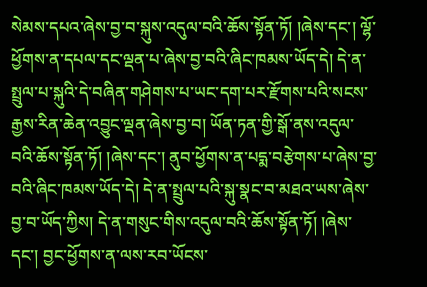སེམས་དཔའ་ཞེས་བྱ་བ་སྐུས་འདུལ་བའི་ཆོས་སྟོན་ཏོ། །ཞེས་དང་། ལྷོ་ཕྱོགས་ན་དཔལ་དང་ལྡན་པ་ཞེས་བྱ་བའི་ཞིང་ཁམས་ཡོད་དེ། དེ་ན་སྤྲུལ་པ་སྐུའི་དེ་བཞིན་གཤེགས་པ་ཡང་དག་པར་རྫོགས་པའི་སངས་རྒྱས་རིན་ཆེན་འབྱུང་ལྡན་ཞེས་བྱ་བ། ཡོན་ཏན་གྱི་སྒོ་ནས་འདུལ་བའི་ཆོས་སྟོན་ཏོ། །ཞེས་དང་། ནུབ་ཕྱོགས་ན་པདྨ་བརྩེགས་པ་ཞེས་བྱ་བའི་ཞིང་ཁམས་ཡོད་དེ། དེ་ན་སྤྲུལ་པའི་སྐུ་སྣང་བ་མཐའ་ཡས་ཞེས་བྱ་བ་ཡོད་ཀྱིས། དེ་ན་གསུང་གིས་འདུལ་བའི་ཆོས་སྟོན་ཏོ། །ཞེས་དང་། བྱང་ཕྱོགས་ན་ལས་རབ་ཡོངས་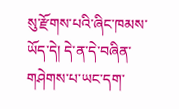སུ་རྫོགས་པའི་ཞིང་ཁམས་ཡོད་དེ། དེ་ན་དེ་བཞིན་གཤེགས་པ་ཡང་དག་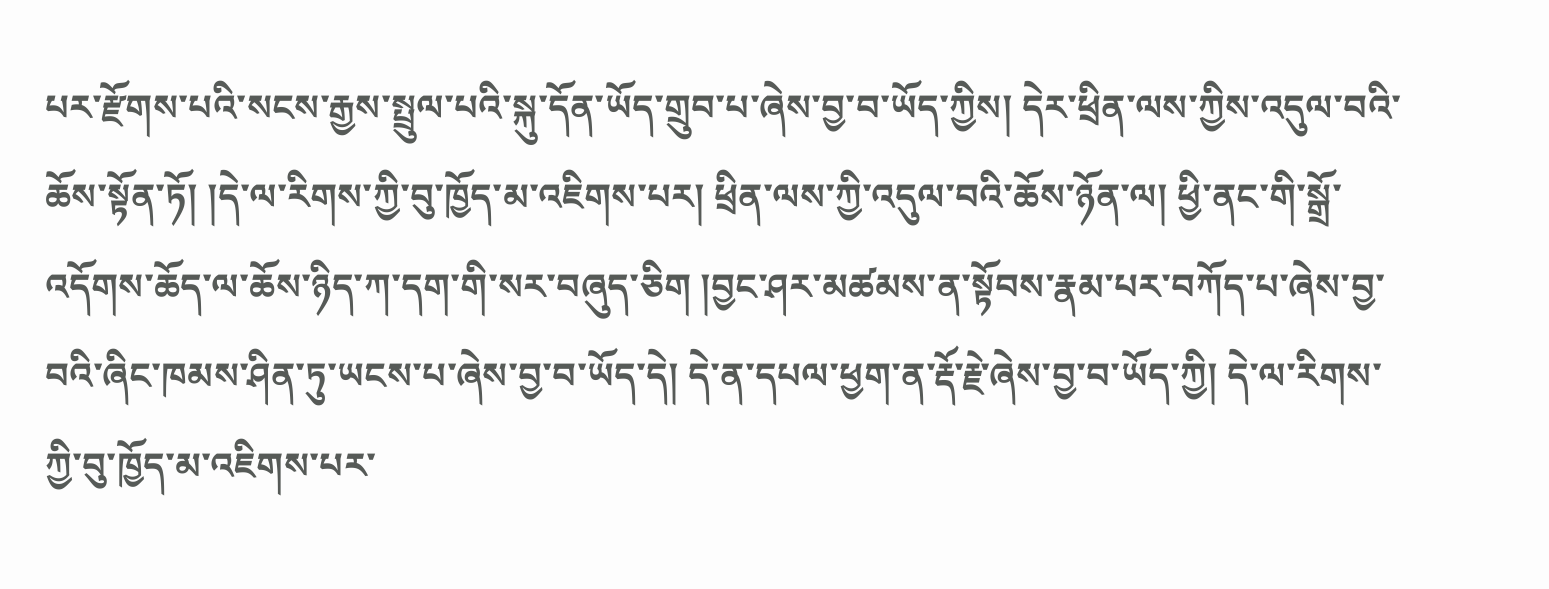པར་རྫོགས་པའི་སངས་རྒྱས་སྤྲུལ་པའི་སྐུ་དོན་ཡོད་གྲུབ་པ་ཞེས་བྱ་བ་ཡོད་ཀྱིས། དེར་ཕྲིན་ལས་ཀྱིས་འདུལ་བའི་ཆོས་སྟོན་ཏོ། །དེ་ལ་རིགས་ཀྱི་བུ་ཁྱོད་མ་འཇིགས་པར། ཕྲིན་ལས་ཀྱི་འདུལ་བའི་ཆོས་ཉོན་ལ། ཕྱི་ནང་གི་སྒྲོ་འདོགས་ཆོད་ལ་ཆོས་ཉིད་ཀ་དག་གི་སར་བཞུད་ཅིག །བྱང་ཤར་མཚམས་ན་སྟོབས་རྣམ་པར་བཀོད་པ་ཞེས་བྱ་བའི་ཞིང་ཁམས་ཤིན་ཏུ་ཡངས་པ་ཞེས་བྱ་བ་ཡོད་དེ། དེ་ན་དཔལ་ཕྱག་ན་རྡོ་རྗེ་ཞེས་བྱ་བ་ཡོད་ཀྱི། དེ་ལ་རིགས་ཀྱི་བུ་ཁྱོད་མ་འཇིགས་པར་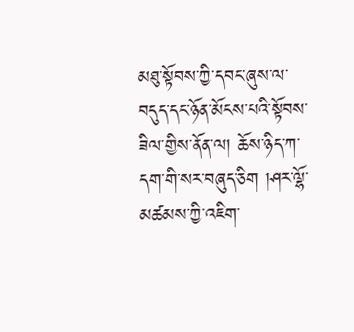མཐུ་སྟོབས་ཀྱི་དབང་ཞུས་ལ་བདུད་དང་ཉོན་མོངས་པའི་སྟོབས་ཟིལ་གྱིས་ནོན་ལ། ཆོས་ཉིད་ཀ་དག་གི་སར་བཞུད་ཅིག །ཤར་ལྷོ་མཚམས་ཀྱི་འཇིག་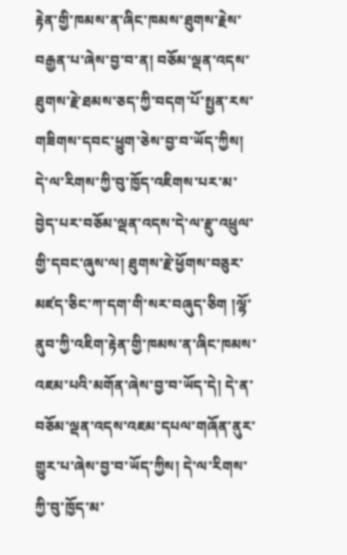རྟེན་གྱི་ཁམས་ན་ཞིང་ཁམས་ཐུགས་རྗེས་བརྒྱན་པ་ཞེས་བྱ་བ་ན། བཅོམ་ལྡན་འདས་ཐུགས་རྗེ་ཐམས་ཅད་ཀྱི་བདག་པོ་སྤྱན་རས་གཟིགས་དབང་ཕྱུག་ཅེས་བྱ་བ་ཡོད་ཀྱིས། དེ་ལ་རིགས་ཀྱི་བུ་ཁྱོད་འཇིགས་པར་མ་བྱེད་པར་བཅོམ་ལྡན་འདས་དེ་ལ་རྫུ་འཕྲུལ་གྱི་དབང་ཞུས་ལ། ཐུགས་རྗེ་ཕྱོགས་བཅུར་མཛད་ཅིང་ཀ་དག་གི་སར་བཞུད་ཅིག །ལྷོ་ནུབ་ཀྱི་འཇིག་རྟེན་གྱི་ཁམས་ན་ཞིང་ཁམས་འཇམ་པའི་མགོན་ཞེས་བྱ་བ་ཡོད་དེ། དེ་ན་བཅོམ་ལྡན་འདས་འཇམ་དཔལ་གཞོན་ནུར་གྱུར་པ་ཞེས་བྱ་བ་ཡོད་ཀྱིས། དེ་ལ་རིགས་ཀྱི་བུ་ཁྱོད་མ་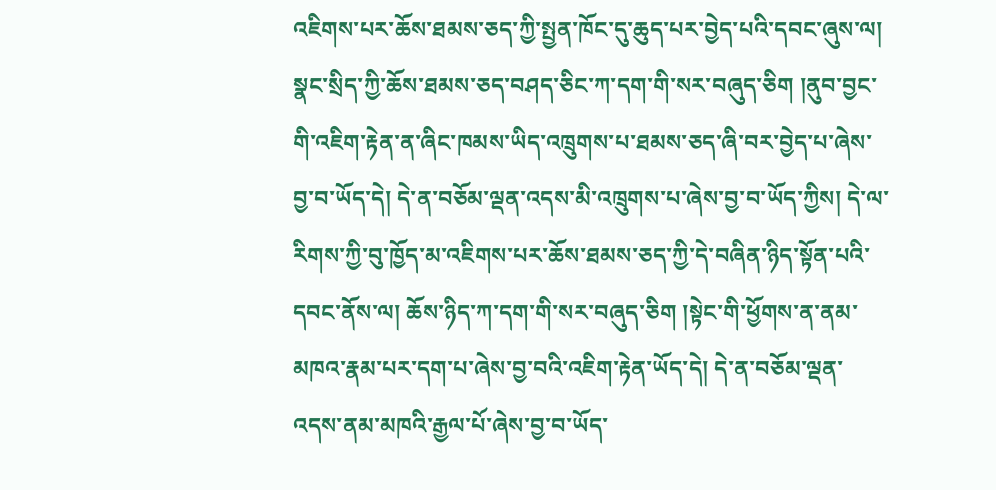འཇིགས་པར་ཆོས་ཐམས་ཅད་ཀྱི་སྤྱན་ཁོང་དུ་ཆུད་པར་བྱེད་པའི་དབང་ཞུས་ལ། སྣང་སྲིད་ཀྱི་ཆོས་ཐམས་ཅད་བཤད་ཅིང་ཀ་དག་གི་སར་བཞུད་ཅིག །ནུབ་བྱང་གི་འཇིག་རྟེན་ན་ཞིང་ཁམས་ཡིད་འཁྲུགས་པ་ཐམས་ཅད་ཞི་བར་བྱེད་པ་ཞེས་བྱ་བ་ཡོད་དེ། དེ་ན་བཅོམ་ལྡན་འདས་མི་འཁྲུགས་པ་ཞེས་བྱ་བ་ཡོད་ཀྱིས། དེ་ལ་རིགས་ཀྱི་བུ་ཁྱོད་མ་འཇིགས་པར་ཆོས་ཐམས་ཅད་ཀྱི་དེ་བཞིན་ཉིད་སྟོན་པའི་དབང་ནོས་ལ། ཆོས་ཉིད་ཀ་དག་གི་སར་བཞུད་ཅིག །སྟེང་གི་ཕྱོགས་ན་ནམ་མཁའ་རྣམ་པར་དག་པ་ཞེས་བྱ་བའི་འཇིག་རྟེན་ཡོད་དེ། དེ་ན་བཅོམ་ལྡན་འདས་ནམ་མཁའི་རྒྱལ་པོ་ཞེས་བྱ་བ་ཡོད་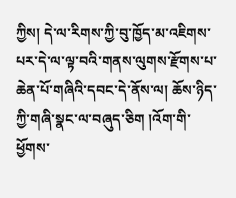ཀྱིས། དེ་ལ་རིགས་ཀྱི་བུ་ཁྱོད་མ་འཇིགས་པར་དེ་ལ་ལྟ་བའི་གནས་ལུགས་རྫོགས་པ་ཆེན་པོ་གཞིའི་དབང་དེ་ནོས་ལ། ཆོས་ཉིད་ཀྱི་གཞི་སྣང་ལ་བཞུད་ཅིག །འོག་གི་ཕྱོགས་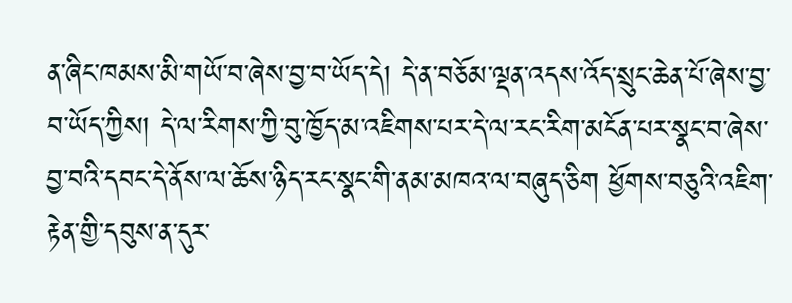ན་ཞིང་ཁམས་མི་གཡོ་བ་ཞེས་བྱ་བ་ཡོད་དེ། དེ་ན་བཅོམ་ལྡན་འདས་འོད་སྲུང་ཆེན་པོ་ཞེས་བྱ་བ་ཡོད་ཀྱིས། དེ་ལ་རིགས་ཀྱི་བུ་ཁྱོད་མ་འཇིགས་པར་དེ་ལ་རང་རིག་མངོན་པར་སྣང་བ་ཞེས་བྱ་བའི་དབང་དེ་ནོས་ལ་ཆོས་ཉིད་རང་སྣང་གི་ནམ་མཁའ་ལ་བཞུད་ཅིག ཕྱོགས་བཅུའི་འཇིག་རྟེན་གྱི་དབུས་ན་དུར་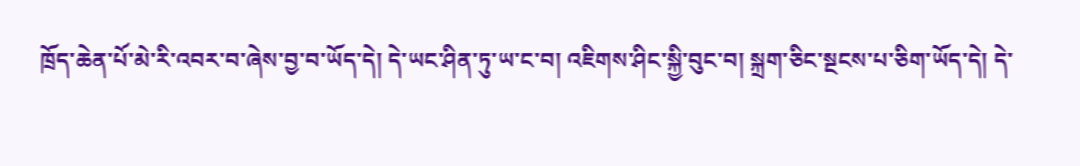ཁྲོད་ཆེན་པོ་མེ་རི་འབར་བ་ཞེས་བྱ་བ་ཡོད་དེ། དེ་ཡང་ཤིན་ཏུ་ཡ་ང་བ། འཇིགས་ཤིང་སྐྱི་བུང་བ། སྐྲག་ཅིང་སྔངས་པ་ཅིག་ཡོད་དེ། དེ་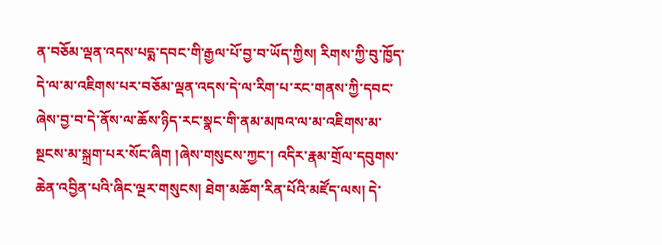ན་བཅོམ་ལྡན་འདས་པདྨ་དབང་གི་རྒྱལ་པོ་བྱ་བ་ཡོད་ཀྱིས། རིགས་ཀྱི་བུ་ཁྱོད་དེ་ལ་མ་འཇིགས་པར་བཅོམ་ལྡན་འདས་དེ་ལ་རིག་པ་རང་གནས་ཀྱི་དབང་ཞེས་བྱ་བ་དེ་ནོས་ལ་ཆོས་ཉིད་རང་སྣང་གི་ནམ་མཁའ་ལ་མ་འཇིགས་མ་སྔངས་མ་སྐྲག་པར་སོང་ཞིག །ཞེས་གསུངས་ཀྱང་། འདིར་རྣམ་གྲོལ་དབུགས་ཆེན་འབྱིན་པའི་ཞིང་ལྔར་གསུངས། ཐེག་མཆོག་རིན་པོའི་མཛོད་ལས། དེ་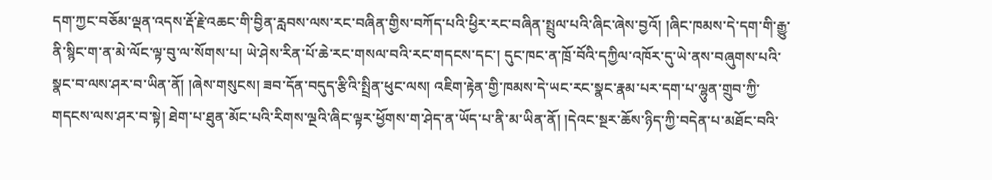དག་ཀྱང་བཅོམ་ལྡན་འདས་རྡོ་རྗེ་འཆང་གི་བྱིན་རླབས་ལས་རང་བཞིན་གྱིས་བཀོད་པའི་ཕྱིར་རང་བཞིན་སྤྲུལ་པའི་ཞིང་ཞེས་བྱའོ། །ཞིང་ཁམས་དེ་དག་གི་རྒྱུ་ནི་སྙིང་ག་ན་མེ་ལོང་ལྟ་བུ་ལ་སོགས་པ། ཡེ་ཤེས་རིན་པོ་ཆེ་རང་གསལ་བའི་རང་གདངས་དང་། དུང་ཁང་ན་ཁྲོ་བོའི་དཀྱིལ་འཁོར་དུ་ཡེ་ནས་བཞུགས་པའི་སྣང་བ་ལས་ཤར་བ་ཡིན་ནོ། །ཞེས་གསུངས། ཟབ་དོན་བདུད་རྩིའི་སྤྲིན་ཕུང་ལས། འཇིག་རྟེན་གྱི་ཁམས་དེ་ཡང་རང་སྣང་རྣམ་པར་དག་པ་ལྷུན་གྲུབ་ཀྱི་གདངས་ལས་ཤར་བ་སྟེ། ཐེག་པ་ཐུན་མོང་པའི་རིགས་ལྔའི་ཞིང་ལྟར་ཕྱོགས་ག་ཤེད་ན་ཡོད་པ་ནི་མ་ཡིན་ནོ། །དེའང་སྔར་ཆོས་ཉིད་ཀྱི་བདེན་པ་མཐོང་བའི་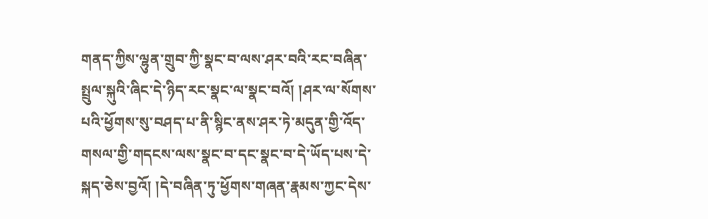གནད་ཀྱིས་ལྷུན་གྲུབ་ཀྱི་སྣང་བ་ལས་ཤར་བའི་རང་བཞིན་སྤྲུལ་སྐུའི་ཞིང་དེ་ཉིད་རང་སྣང་ལ་སྣང་བའོ། །ཤར་ལ་སོགས་པའི་ཕྱོགས་སུ་བཤད་པ་ནི་སྙིང་ནས་ཤར་ཏེ་མདུན་གྱི་འོད་གསལ་གྱི་གདངས་ལས་སྣང་བ་དང་སྣང་བ་དེ་ཡོད་པས་དེ་སྐད་ཅེས་བྱའོ། །དེ་བཞིན་ཏུ་ཕྱོགས་གཞན་རྣམས་ཀྱང་དེས་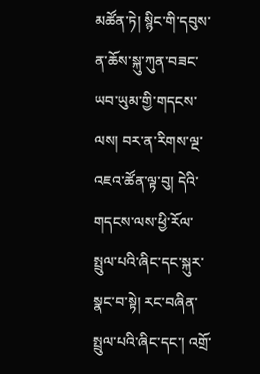མཚོན་ཏེ། སྙིང་གི་དབུས་ན་ཆོས་སྐུ་ཀུན་བཟང་ཡབ་ཡུམ་གྱི་གདངས་ལས། བར་ན་རིགས་ལྔ་འཇའ་ཚོན་ལྟ་བུ། དེའི་གདངས་ལས་ཕྱི་རོལ་སྤྲུལ་པའི་ཞིང་དང་སྐུར་སྣང་བ་སྟེ། རང་བཞིན་སྤྲུལ་པའི་ཞིང་དང་། འགྲོ་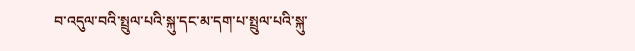བ་འདུལ་བའི་སྤྲུལ་པའི་སྐུ་དང་མ་དག་པ་སྤྲུལ་པའི་སྐུ་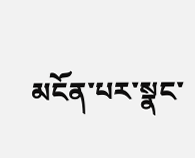མངོན་པར་སྣང་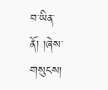བ་ཡིན་ནོ། །ཞེས་གསུངས།